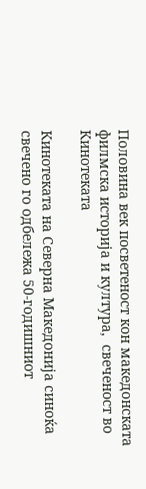Половина век посветеност кон македонската филмска историја и култура,  свеченост во Кинотеката

Кинотеката на Северна Македонија синоќа свечено го одбележа 50-годишниот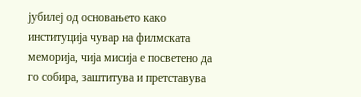јубилеј од основањето како институција чувар на филмската меморија, чија мисија е посветено да го собира, заштитува и претставува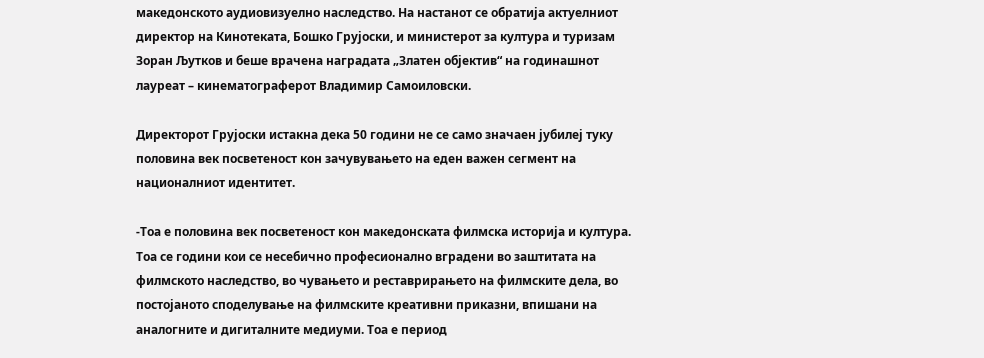македонското аудиовизуелно наследство. На настанот се обратија актуелниот директор на Кинотеката, Бошко Грујоски, и министерот за култура и туризам Зоран Љутков и беше врачена наградата „Златен објектив“ на годинашнот лауреат – кинематограферот Владимир Самоиловски.

Директорот Грујоски истакна дека 50 години не се само значаен јубилеј туку половина век посветеност кон зачувувањето на еден важен сегмент на националниот идентитет.

-Тоа е половина век посветеност кон македонската филмска историја и култура. Тоа се години кои се несебично професионално вградени во заштитата на филмското наследство, во чувањето и реставрирањето на филмските дела, во постојаното споделување на филмските креативни приказни, впишани на аналогните и дигиталните медиуми. Тоа е период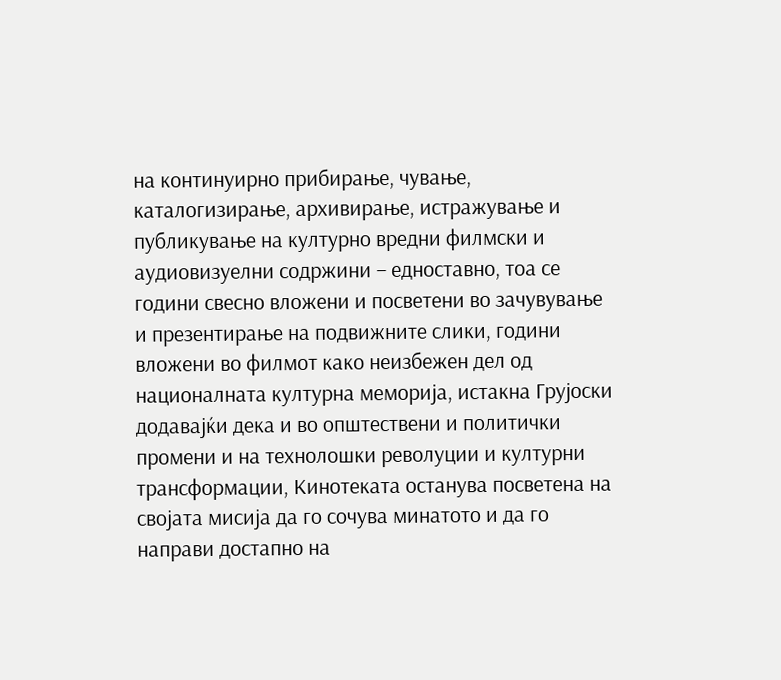на континуирно прибирање, чување, каталогизирање, архивирање, истражување и публикување на културно вредни филмски и аудиовизуелни содржини – едноставно, тоа се години свесно вложени и посветени во зачувување и презентирање на подвижните слики, години вложени во филмот како неизбежен дел од националната културна меморија, истакна Грујоски додавајќи дека и во општествени и политички промени и на технолошки револуции и културни трансформации, Кинотеката останува посветена на својата мисија да го сочува минатото и да го направи достапно на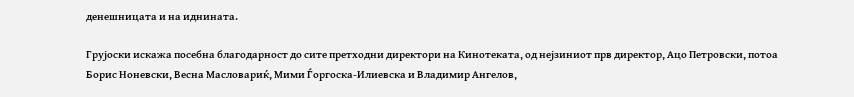денешницата и на иднината.

Грујоски искажа посебна благодарност до сите претходни директори на Кинотеката, од нејзиниот прв директор, Ацо Петровски, потоа Борис Ноневски, Весна Масловариќ, Мими Ѓоргоска-Илиевска и Владимир Ангелов,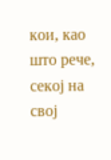кои, као што рече, секој на свој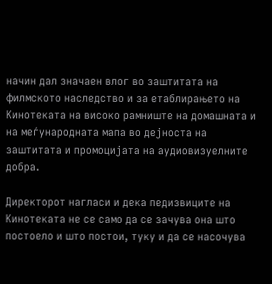начин дал значаен влог во заштитата на филмското наследство и за етаблирањето на Кинотеката на високо рамниште на домашната и на меѓународната мапа во дејноста на заштитата и промоцијата на аудиовизуелните добра.

Директорот нагласи и дека педизвиците на Кинотеката не се само да се зачува она што постоело и што постои, туку и да се насочува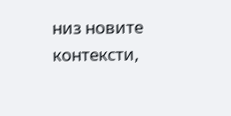низ новите контексти,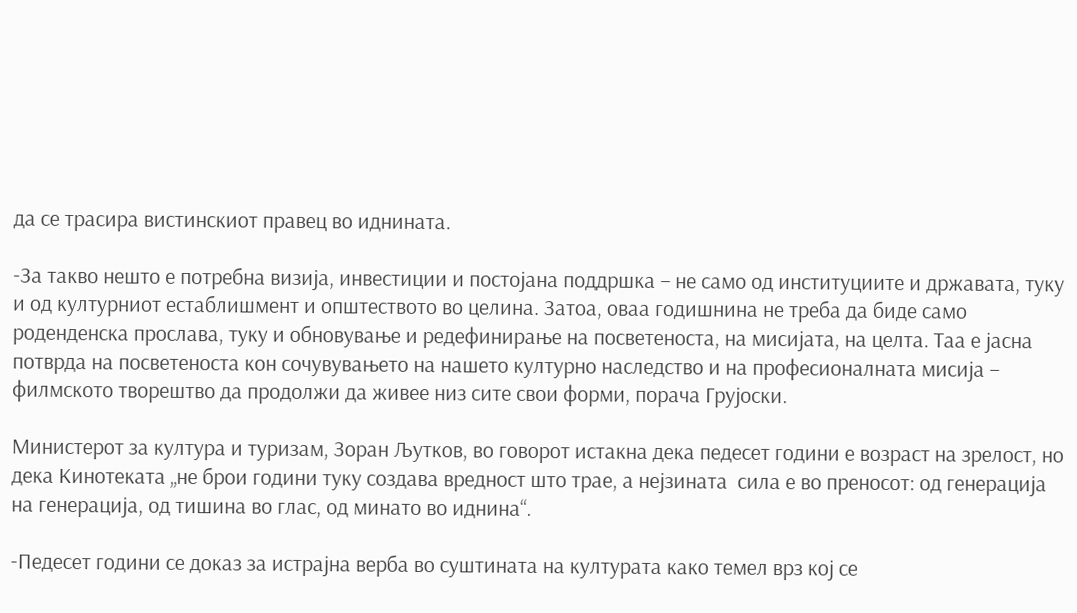да се трасира вистинскиот правец во иднината.

-За такво нешто е потребна визија, инвестиции и постојана поддршка – не само од институциите и државата, туку и од културниот естаблишмент и општеството во целина. Затоа, оваа годишнина не треба да биде само роденденска прослава, туку и обновување и редефинирање на посветеноста, на мисијата, на целта. Таа е јасна потврда на посветеноста кон сочувувањето на нашето културно наследство и на професионалната мисија – филмското творештво да продолжи да живее низ сите свои форми, порача Грујоски.

Министерот за култура и туризам, Зоран Љутков, во говорот истакна дека педесет години е возраст на зрелост, но дека Кинотеката „не брои години туку создава вредност што трае, а нејзината  сила е во преносот: од генерација на генерација, од тишина во глас, од минато во иднина“.

-Педесет години се доказ за истрајна верба во суштината на културата како темел врз кој се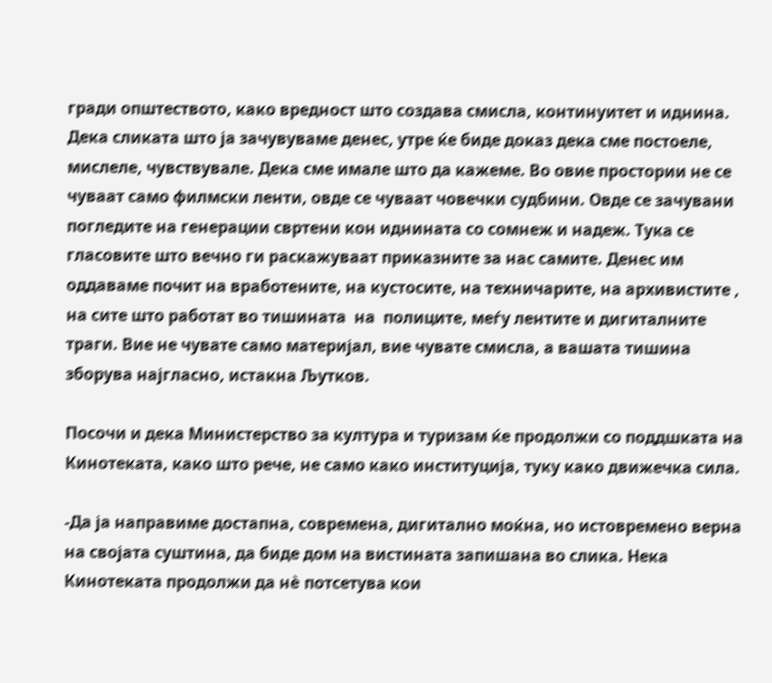гради општеството, како вредност што создава смисла, континуитет и иднина. Дека сликата што ја зачувуваме денес, утре ќе биде доказ дека сме постоеле, мислеле, чувствувале. Дека сме имале што да кажеме. Во овие простории не се чуваат само филмски ленти, овде се чуваат човечки судбини. Овде се зачувани погледите на генерации свртени кон иднината со сомнеж и надеж. Тука се гласовите што вечно ги раскажуваат приказните за нас самите. Денес им оддаваме почит на вработените, на кустосите, на техничарите, на архивистите , на сите што работат во тишината  на  полиците, меѓу лентите и дигиталните траги. Вие не чувате само материјал, вие чувате смисла, а вашата тишина зборува најгласно, истакна Љутков.

Посочи и дека Министерство за култура и туризам ќе продолжи со поддшката на Кинотеката, како што рече, не само како институција, туку како движечка сила.

-Да ја направиме достапна, современа, дигитално моќна, но истовремено верна на својата суштина, да биде дом на вистината запишана во слика. Нека Кинотеката продолжи да нè потсетува кои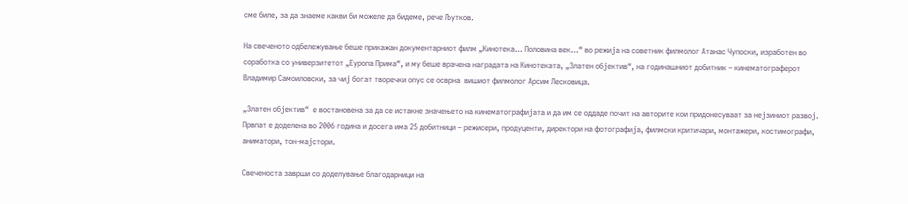сме биле, за да знаеме какви би можеле да бидеме, рече Љутков.

На свеченото одбележување беше прикажан документарниот филм „Кинотека… Половина век…“ во режија на советник филмолог Атанас Чупоски, изработен во соработка со универзитетот „Еуропа Прима“, и му беше врачена наградата на Кинотеката, „Златен објектив“, на годинашниот добитник – кинематограферот  Владимир Самоиловски, за чиј богат творечки опус се осврна  вишиот филмолог Арсим Лесковица.

„Златен објектив“  е востановена за да се истакне значењето на кинематографијата и да им се оддаде почит на авторите кои придонесуваат за нејзиниот развој. Првпат е доделена во 2006 година и досега има 25 добитници – режисери, продуценти, директори на фотографија, филмски критичари, монтажери, костимографи, аниматори, тон-мајстори.

Свеченоста заврши со доделување благодарници на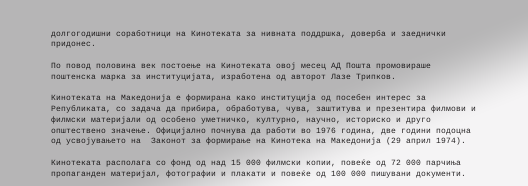долгогодишни соработници на Кинотеката за нивната поддршка, доверба и заеднички придонес.

По повод половина век постоење на Кинотеката овој месец АД Пошта промовираше поштенска марка за институцијата, изработена од авторот Лазе Трипков.

Кинотеката на Македонија е формирана како институција од посебен интерес за Републиката, со задача да прибира, обработува, чува, заштитува и презентира филмови и филмски материјали од особено уметничко, културно, научно, историско и друго општествено значење. Официјално почнува да работи во 1976 година, две години подоцна од усвојувањето на  Законот за формирање на Кинотека на Македонија (29 април 1974).

Кинотеката располага со фонд од над 15 000 филмски копии, повеќе од 72 000 парчиња пропаганден материјал, фотографии и плакати и повеќе од 100 000 пишувани документи.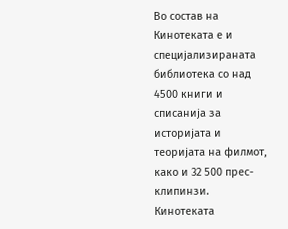Во состав на Кинотеката е и специјализираната библиотека со над 4500 книги и списанија за историјата и теоријата на филмот, како и 32 500 прес-клипинзи. Кинотеката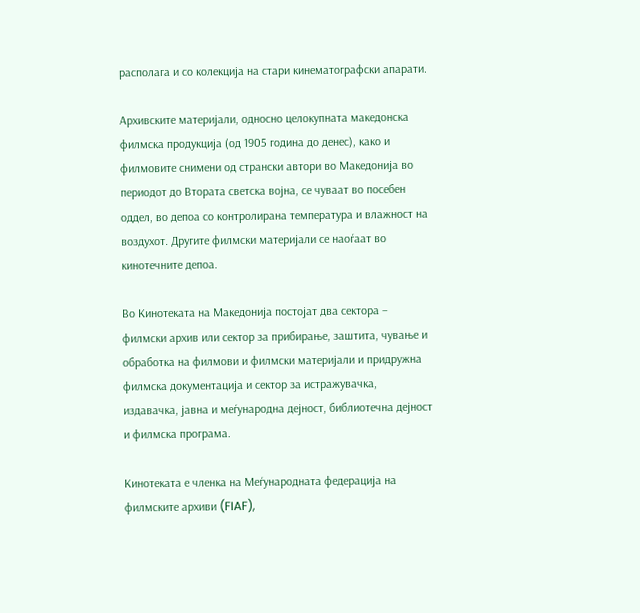располага и со колекција на стари кинематографски апарати.

Архивските материјали, односно целокупната македонска филмска продукција (од 1905 година до денес), како и филмовите снимени од странски автори во Македонија во периодот до Втората светска војна, се чуваат во посебен оддел, во депоа со контролирана температура и влажност на воздухот. Другите филмски материјали се наоѓаат во кинотечните депоа.

Во Кинотеката на Македонија постојат два сектора – филмски архив или сектор за прибирање, заштита, чување и обработка на филмови и филмски материјали и придружна филмска документација и сектор за истражувачка, издавачка, јавна и меѓународна дејност, библиотечна дејност и филмска програма.

Кинотеката е членка на Меѓународната федерација на филмските архиви (FIAF),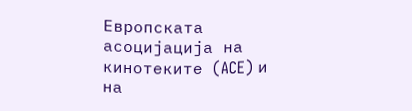Европската асоцијација на кинотеките (ACE) и на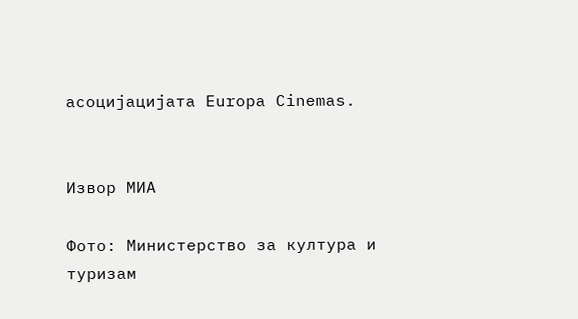асоцијацијата Europa Cinemas.


Извор МИА

Фото: Министерство за култура и туризам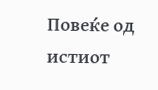Повеќе од истиот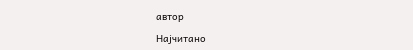автор

Најчитано